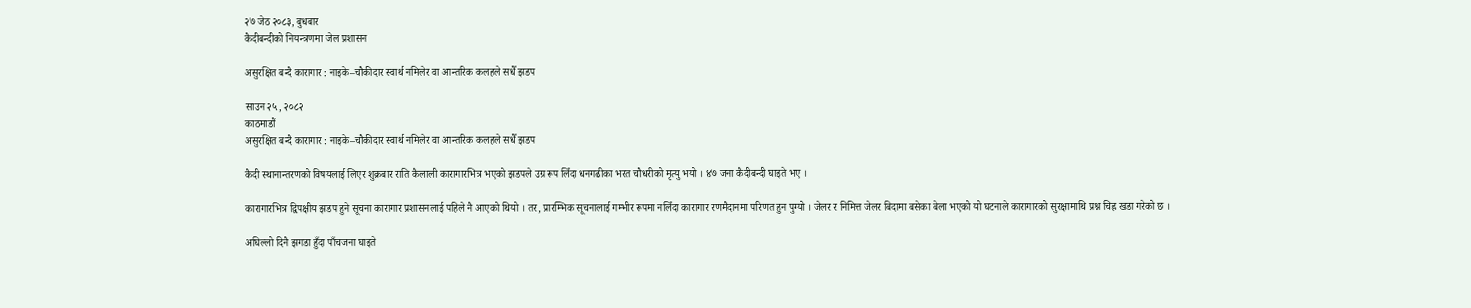२७ जेठ २०८३, बुधबार
कैदीबन्दीको नियन्त्रणमा जेल प्रशासन

असुरक्षित बन्दै कारागार : नाइके–चौकीदार स्वार्थ नमिलेर वा आन्तरिक कलहले सधैँ झडप

साउन २५, २०८२
काठमाडौं
असुरक्षित बन्दै कारागार : नाइके–चौकीदार स्वार्थ नमिलेर वा आन्तरिक कलहले सधैँ झडप

कैदी स्थानान्तरणको विषयलाई लिएर शुक्रबार राति कैलाली कारागारभित्र भएको झडपले उग्र रूप लिँदा धनगढीका भरत चौधरीको मृत्यु भयो । ४७ जना कैदीबन्दी घाइते भए ।

कारागारभित्र द्विपक्षीय झडप हुने सूचना कारागार प्रशासनलाई पहिले नै आएको थियो । तर, प्रारम्भिक सूचनालाई गम्भीर रूपमा नलिँदा कारागार रणमैदानमा परिणत हुन पुग्यो । जेलर र निमित्त जेलर बिदामा बसेका बेला भएको यो घटनाले कारागारको सुरक्षामाथि प्रश्न चिह्न खडा गरेको छ ।

अघिल्लो दिनै झगडा हुँदा पाँचजना घाइते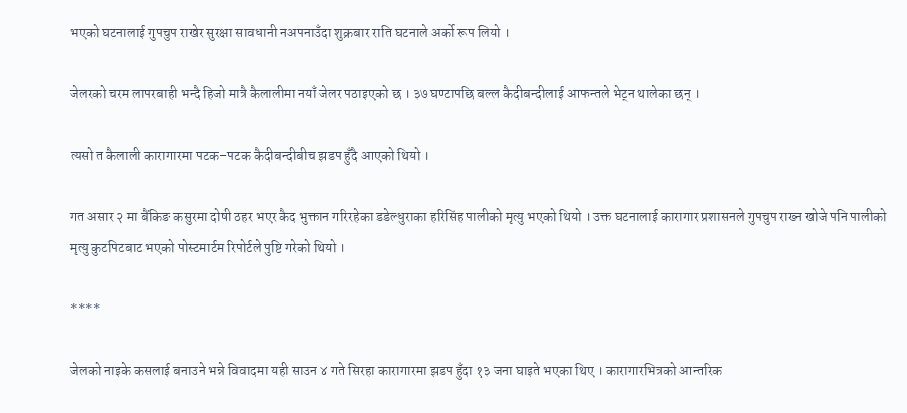भएको घटनालाई गुपचुप राखेर सुरक्षा सावधानी नअपनाउँदा शुक्रबार राति घटनाले अर्को रूप लियो ।

जेलरको चरम लापरबाही भन्दै हिजो मात्रै कैलालीमा नयाँ जेलर पठाइएको छ । ३७ घण्टापछि बल्ल कैदीबन्दीलाई आफन्तले भेट्न थालेका छन् ।

त्यसो त कैलाली कारागारमा पटक–पटक कैदीबन्दीबीच झडप हुँदै आएको थियो ।

गत असार २ मा बैंकिङ कसुरमा दोषी ठहर भएर कैद भुक्तान गरिरहेका डडेल्धुराका हरिसिंह पालीको मृत्यु भएको थियो । उक्त घटनालाई कारागार प्रशासनले गुपचुप राख्न खोजे पनि पालीको मृत्यु कुटपिटबाट भएको पोस्टमार्टम रिपोर्टले पुष्टि गरेको थियो ।

****

जेलको नाइके कसलाई बनाउने भन्ने विवादमा यही साउन ४ गते सिरहा कारागारमा झडप हुँदा १३ जना घाइते भएका थिए । कारागारभित्रको आन्तरिक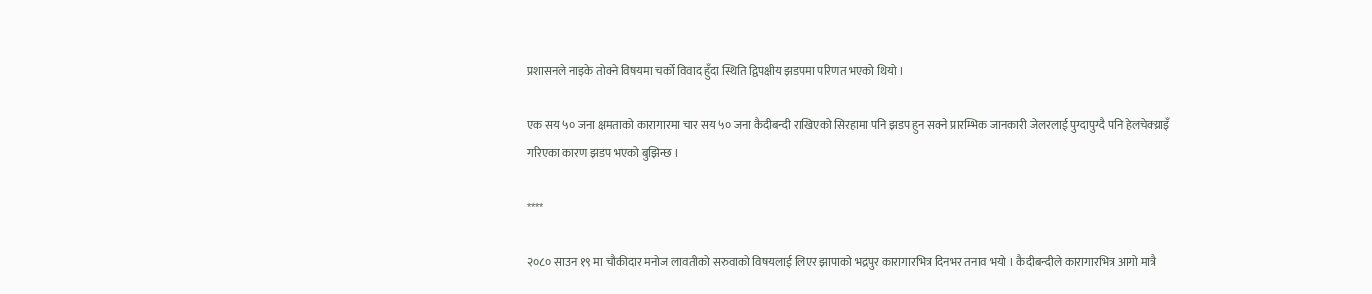प्रशासनले नाइके तोक्ने विषयमा चर्को विवाद हुँदा स्थिति द्विपक्षीय झडपमा परिणत भएको थियो ।

एक सय ५० जना क्षमताको कारागारमा चार सय ५० जना कैदीबन्दी राखिएको सिरहामा पनि झडप हुन सक्ने प्रारम्भिक जानकारी जेलरलाई पुग्दापुग्दै पनि हेलचेक्य्राइँ गरिएका कारण झडप भएको बुझिन्छ ।

****

२०८० साउन १९ मा चौकीदार मनोज लावतीको सरुवाको विषयलाई लिएर झापाको भद्रपुर कारागारभित्र दिनभर तनाव भयो । कैदीबन्दीले कारागारभित्र आगो मात्रै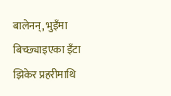बालेनन्, भुइँमा बिच्छ्याइएका इँटा झिकेर प्रहरीमाथि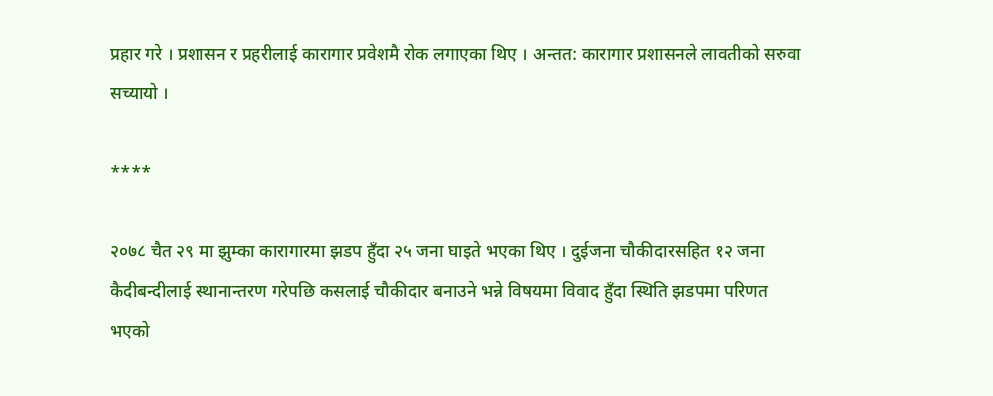प्रहार गरे । प्रशासन र प्रहरीलाई कारागार प्रवेशमै रोक लगाएका थिए । अन्तत: कारागार प्रशासनले लावतीको सरुवा सच्यायो ।

****

२०७८ चैत २९ मा झुम्का कारागारमा झडप हुँदा २५ जना घाइते भएका थिए । दुईजना चौकीदारसहित १२ जना कैदीबन्दीलाई स्थानान्तरण गरेपछि कसलाई चौकीदार बनाउने भन्ने विषयमा विवाद हुँदा स्थिति झडपमा परिणत भएको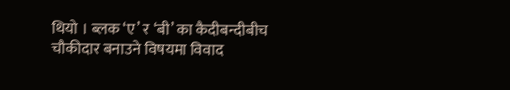थियो । ब्लक ‘ए’ र ‘बी’ का कैदीबन्दीबीच चौकीदार बनाउने विषयमा विवाद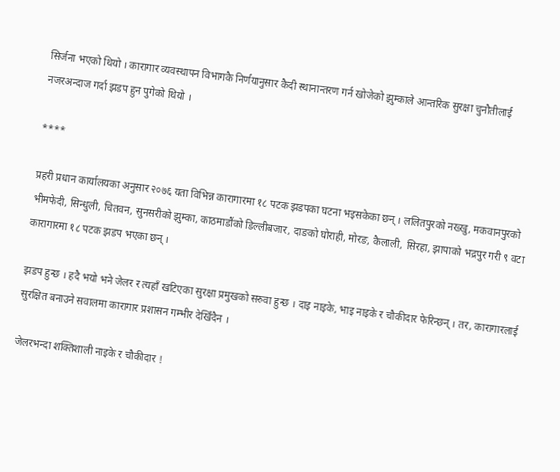सिर्जना भएको थियो । कारागार व्यवस्थापन विभागकै निर्णयानुसार कैदी स्थानान्तरण गर्न खोजेको झुम्काले आन्तरिक सुरक्षा चुनौतीलाई नजरअन्दाज गर्दा झडप हुन पुगेको थियो ।

****

प्रहरी प्रधान कार्यालयका अनुसार २०७६ यता विभिन्न कारागारमा १८ पटक झडपका घटना भइसकेका छन् । ललितपुरको नख्खु, मकवानपुरको भीमफेदी, सिन्धुली, चितवन, सुनसरीको झुम्का, काठमाडौंको डिल्लीबजार, दाङको घोराही, मोरङ, कैलाली, सिरहा, झापाको भद्रपुर गरी ९ वटा कारागारमा १८ पटक झडप भएका छन् ।

झडप हुन्छ । हदै भयो भने जेलर र त्यहाँ खटिएका सुरक्षा प्रमुखको सरुवा हुन्छ । दाइ नाइके, भाइ नाइके र चौकीदार फेरिन्छन् । तर, कारागारलाई सुरक्षित बनाउने सवालमा कारागार प्रशासन गम्भीर देखिँदैन ।

जेलरभन्दा शक्तिशाली नाइके र चौकीदार !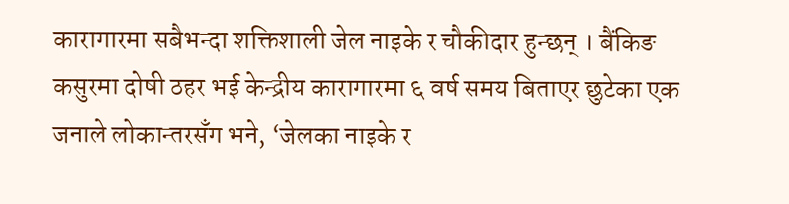कारागारमा सबैभन्दा शक्तिशाली जेल नाइके र चौकीदार हुन्छन् । बैंकिङ कसुरमा दोषी ठहर भई केन्द्रीय कारागारमा ६ वर्ष समय बिताएर छुटेका एक जनाले लोकान्तरसँग भने, ‘जेलका नाइके र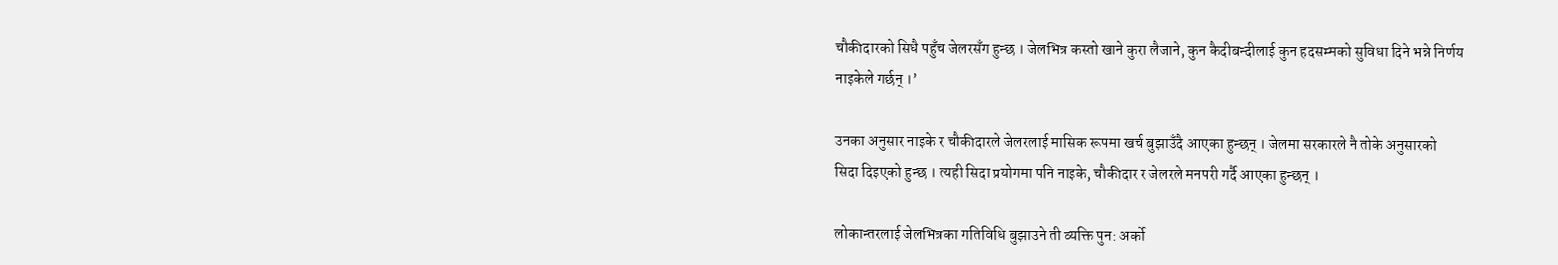चौकीदारको सिधै पहुँच जेलरसँग हुन्छ । जेलभित्र कस्तो खाने कुरा लैजाने, कुन कैदीबन्दीलाई कुन हदसम्मको सुविधा दिने भन्ने निर्णय नाइकेले गर्छन् ।’

उनका अनुसार नाइके र चौकीदारले जेलरलाई मासिक रूपमा खर्च बुझाउँदै आएका हुन्छन् । जेलमा सरकारले नै तोके अनुसारको सिदा दिइएको हुन्छ । त्यही सिदा प्रयोगमा पनि नाइके, चौकीदार र जेलरले मनपरी गर्दै आएका हुन्छन् ।

लोकान्तरलाई जेलभित्रका गतिविधि बुझाउने ती व्यक्ति पुन: अर्को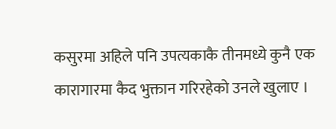कसुरमा अहिले पनि उपत्यकाकै तीनमध्ये कुनै एक कारागारमा कैद भुक्तान गरिरहेको उनले खुलाए ।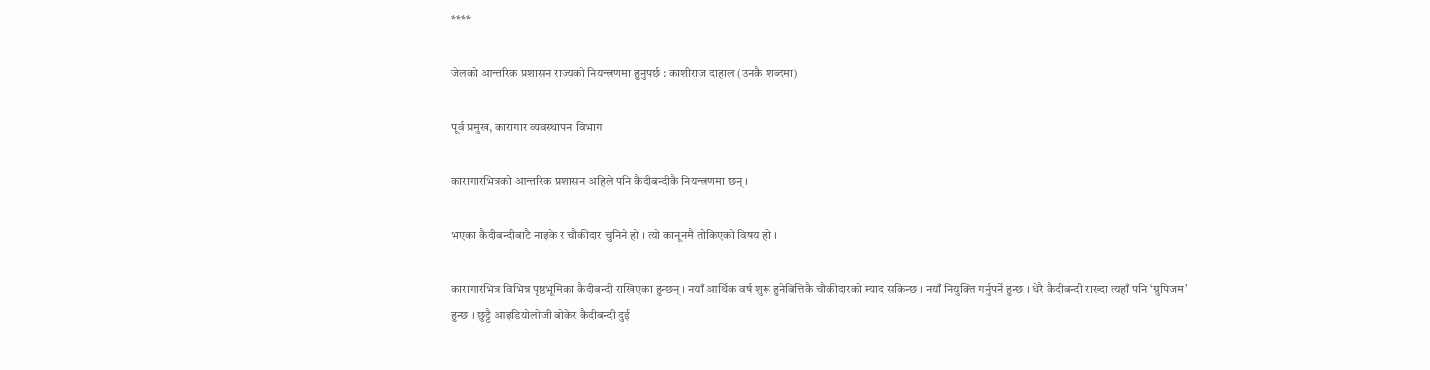****

जेलको आन्तरिक प्रशासन राज्यको नियन्त्रणमा हुनुपर्छ : काशीराज दाहाल (उनकै शब्दमा)

पूर्व प्रमुख, कारागार व्यवस्थापन विभाग

कारागारभित्रको आन्तरिक प्रशासन अहिले पनि कैदीबन्दीकै नियन्त्रणमा छन् ।

भएका कैदीबन्दीबाटै नाइके र चौकीदार चुनिने हो । त्यो कानूनमै तोकिएको विषय हो ।

कारागारभित्र विभिन्न पृष्ठभूमिका कैदीबन्दी राखिएका हुन्छन् । नयाँ आर्थिक वर्ष शुरू हुनेबित्तिकै चौकीदारको म्याद सकिन्छ । नयाँ नियुक्ति गर्नुपर्ने हुन्छ । धेरै कैदीबन्दी राख्दा त्यहाँ पनि ‘ग्रुपिजम’ हुन्छ । छुट्टै आइडियोलोजी बोकेर कैदीबन्दी दुई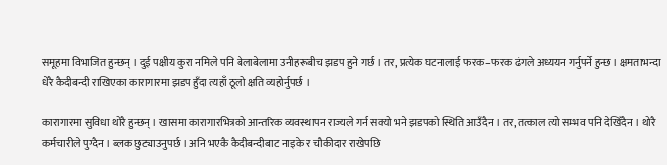समूहमा विभाजित हुन्छन् । दुई पक्षीय कुरा नमिले पनि बेलाबेलामा उनीहरूबीच झडप हुने गर्छ । तर, प्रत्येक घटनालाई फरक–फरक ढंगले अध्ययन गर्नुपर्ने हुन्छ । क्षमताभन्दा धेरै कैदीबन्दी राखिएका कारागारमा झडप हुँदा त्यहाँ ठूलो क्षति व्यहोर्नुपर्छ ।

कारागारमा सुविधा थोरै हुन्छन् । खासमा कारागारभित्रको आन्तरिक व्यवस्थापन राज्यले गर्न सक्यो भने झडपको स्थिति आउँदैन । तर, तत्काल त्यो सम्भव पनि देखिँदैन । थोरै कर्मचारीले पुग्दैन । ब्लक छुट्याउनुपर्छ । अनि भएकै कैदीबन्दीबाट नाइके र चौकीदार राखेपछि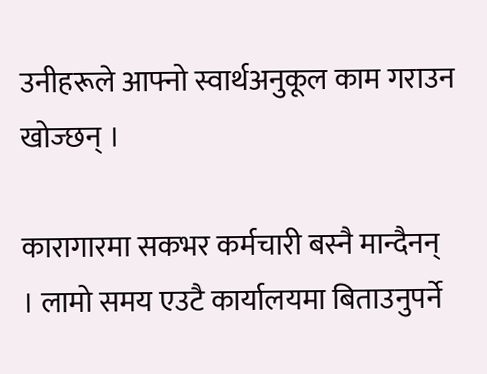उनीहरूले आफ्नो स्वार्थअनुकूल काम गराउन खोज्छन् ।

कारागारमा सकभर कर्मचारी बस्नै मान्दैनन् । लामो समय एउटै कार्यालयमा बिताउनुपर्ने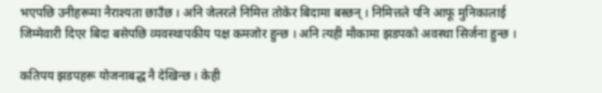भएपछि उनीहरूमा नैराश्यता छाउँछ । अनि जेलरले निमित्त तोकेर बिदामा बस्छन् । निमित्तले पनि आफू मुनिकालाई जिम्मेवारी दिएर बिदा बसेपछि व्यवस्थापकीय पक्ष कमजोर हुन्छ । अनि त्यही मौकामा झडपको अवस्था सिर्जना हुन्छ ।

कतिपय झडपहरू योजनाबद्ध नै देखिन्छ । केही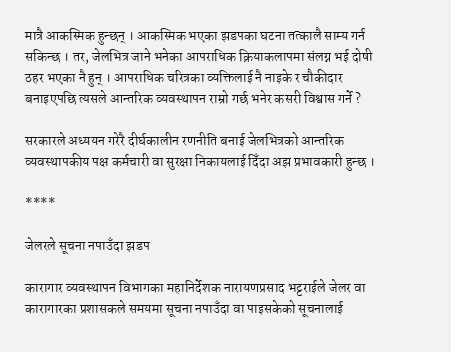मात्रै आकस्मिक हुन्छन् । आकस्मिक भएका झडपका घटना तत्कालै साम्य गर्न सकिन्छ । तर, जेलभित्र जाने भनेका आपराधिक क्रियाकलापमा संलग्न भई दोषी ठहर भएका नै हुन् । आपराधिक चरित्रका व्यक्तिलाई नै नाइके र चौकीदार बनाइएपछि त्यसले आन्तरिक व्यवस्थापन राम्रो गर्छ भनेर कसरी विश्वास गर्ने ?

सरकारले अध्ययन गरेरै दीर्घकालीन रणनीति बनाई जेलभित्रको आन्तरिक व्यवस्थापकीय पक्ष कर्मचारी वा सुरक्षा निकायलाई दिँदा अझ प्रभावकारी हुन्छ ।

****

जेलरले सूचना नपाउँदा झडप

कारागार व्यवस्थापन विभागका महानिर्देशक नारायणप्रसाद भट्टराईले जेलर वा कारागारका प्रशासकले समयमा सूचना नपाउँदा वा पाइसकेको सूचनालाई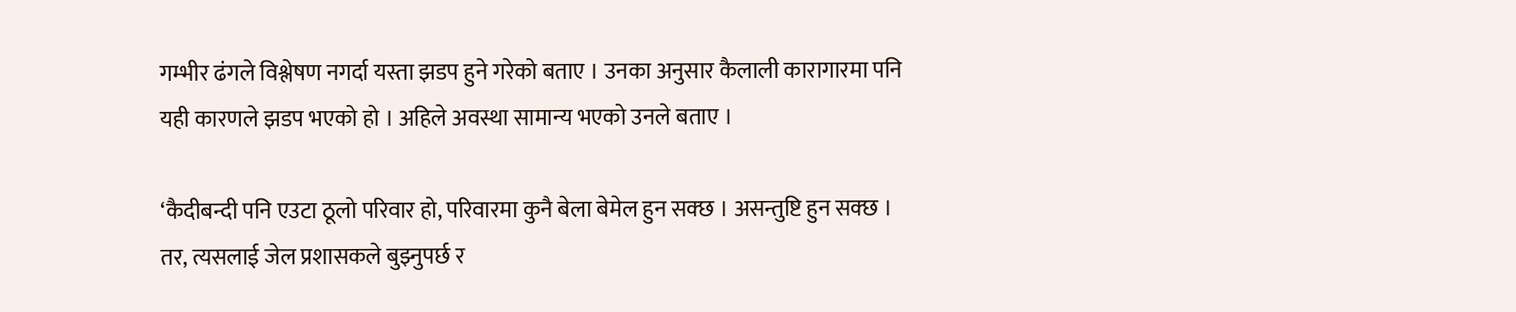गम्भीर ढंगले विश्लेषण नगर्दा यस्ता झडप हुने गरेको बताए । उनका अनुसार कैलाली कारागारमा पनि यही कारणले झडप भएको हो । अहिले अवस्था सामान्य भएको उनले बताए ।

‘कैदीबन्दी पनि एउटा ठूलो परिवार हो, परिवारमा कुनै बेला बेमेल हुन सक्छ । असन्तुष्टि हुन सक्छ । तर, त्यसलाई जेल प्रशासकले बुझ्नुपर्छ र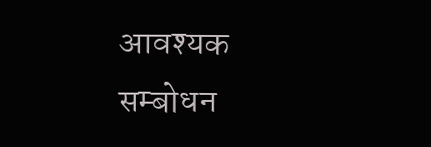आवश्यक सम्बोधन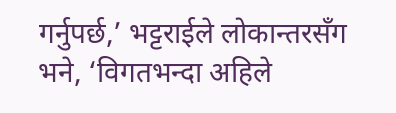गर्नुपर्छ,’ भट्टराईले लोकान्तरसँग भने, ‘विगतभन्दा अहिले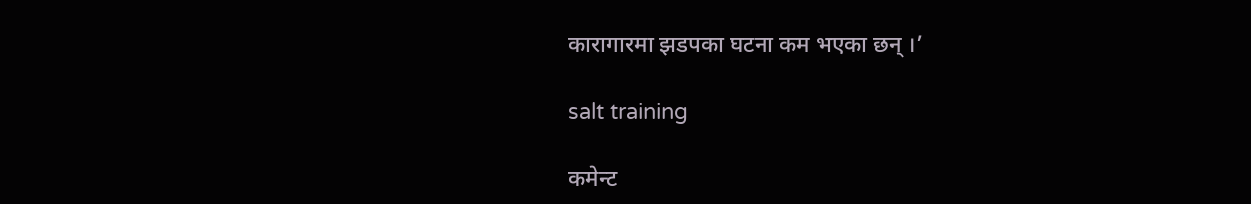कारागारमा झडपका घटना कम भएका छन् ।’

salt training

कमेन्ट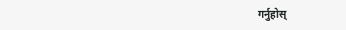गर्नुहोस्